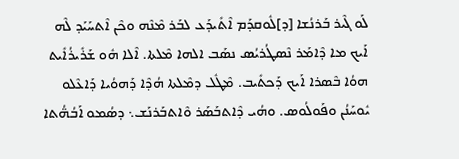ܠܰܘ ܓܶܝܪ ܒܰܪܢܳܫܐ [ܕ]ܠܽܘܩܕܰܡ ܐܶܬܺܝܕܰܥ ܠܒܰܪ ܡܶܢܶܗ ܘܟܶܢ ܐܶܬܚܰܝܰܕ ܠܶܗ ܐܰܝܟ ܡܐ ܕܶܐܡܰܪ ܢܶܣܛܳܪܝܳܣ ܢܣܰܒ ܐܠܗܐ ܡܶܠܬܐ. ܐܶܠܐ ܗܽܘ ܫܰܪܺܝܪܳܐܺܝܬ ܗܘܳܐ ܒܶܣܪܐ ܐܰܝܟ ܕܰܟܬܺܝܒ. ܡܶܛܽܠ ܕܡܶܠܬܐ ܗܳܕܶܐ ܕܰܗܘܳܝܐ ܕܰܐܥܶܠܘ ܝܽܘܚܰܢܳܢ ܘܦܰܘܠܳܘܣ. ܘܗܳܝ ܕܶܐܬܒܰܣܰܪ ܘܶܐܬܒܰܪܢܰܫ܆ ܕܣܳܡܘ ܐܰܒܳܗ̈ܳܬܐ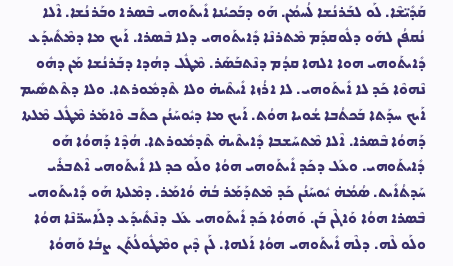ܩܰܕܺܝ̈ܫܶܐ. ܠܰܘ ܠܒܰܪܢܳܫܐ ܠܳܚܡܳܢ. ܗܰܘ ܕܒܰܟܝܳܢܐ ܐܺܝܬܰܘܗܝ ܒܶܣܪܐ ܘܒܰܪܢܳܫܐ. ܐܶܠܐ ܢܳܩܦܳܢ ܠܗܰܘ ܕܠܽܘܩܕܰܡ ܡܶܬܪܢܶܐ ܕܺܐܝܬܰܘܗܝ ܕܠܐ ܒܶܣܪܐ. ܐܰܝܟ ܡܐ ܕܡܶܬܺܝܕܰܥ ܕܺܐܝܬܰܘܗܝ ܗܘܐ ܐܠܗܐ ܩܕܳܡ ܕܢܶܬܒܰܣܰܪ. ܡܶܛܽܠ ܕܗܳܕܐ ܕܒܰܪܢܳܫܐ ܡܰܢ ܕܗܽܘ ܢܶܗܘܶܐ ܟܰܕ ܠܐ ܐܺܝܬܰܘܗܝ. ܠܐ ܐܪܳܙܐ ܐܺܝܬܶܝܗ̇ ܘܠܐ ܬܶܕܡܽܘܪܬܐ. ܘܠܐ ܕܬܶܬܣܺܝܡ ܐܰܝܟ ܚܕܰܬܐ ܒܰܟܬܳܒܐ ܫܳܘܝܐ ܗܘܳܬ. ܐܰܝܟ ܡܐ ܕܝܽܘܚܰܢܳܢ ܟܬܰܒ ܘܶܐܡܰܪ ܡܶܛܽܠ ܡܶܠܬܐ ܕܰܗܘܳܐ ܒܶܣܪܐ. ܐܶܠܐ ܡܶܬܚܰܫܒܐ ܕܺܐܝܬܶܝܗ̇ ܬܶܕܡܽܘܪܬܐ. ܗܳܕܶܐ ܕܰܗܘܳܐ ܗܰܘ ܕܺܐܝܬܰܘܗܝ. ܘܥܰܠ ܕܟܰܕ ܐܺܝܬܰܘܗܝ ܗܘܳܐ ܘܠܰܘ ܟܕ ܠܐ ܐܺܝܬܰܘܗܝ ܐܶܬܒܪܺܝ ܚܰܕܬܳܐܺܝܬ. ܣܳܡܳܗ̇ ܝܽܘܚܰܢܳܢ ܟܰܕ ܡܶܬܕܰܡܰܪ ܒܳܗ̇ ܘܳܐܡܰܪ. ܕܡܶܠܬܐ ܗܰܘ ܕܺܐܝܬܰܘܗܝ ܒܶܣܪܐ ܗܘܳܐ ܘܰܐܓܶܢ ܒܰܢ. ܘܰܗܘܳܐ ܟܰܕ ܐܺܝܬܰܘܗܝ ܥܰܠ ܕܢܶܬܺܝܕܰܥ ܕܠܰܐܚܪ̈ܢܶܐ ܗܘܳܐ ܘܠܰܘ ܠܶܗ. ܕܠܶܗ ܐܺܝܬܰܘܗܝ ܗܘܳܐ ܐܰܠܗܐ. ܠܰܢ ܕܶܝܢ ܘܡܶܛܽܘܠܳܬܰܢ ܨܒܳܐ ܘܰܗܘܳܐ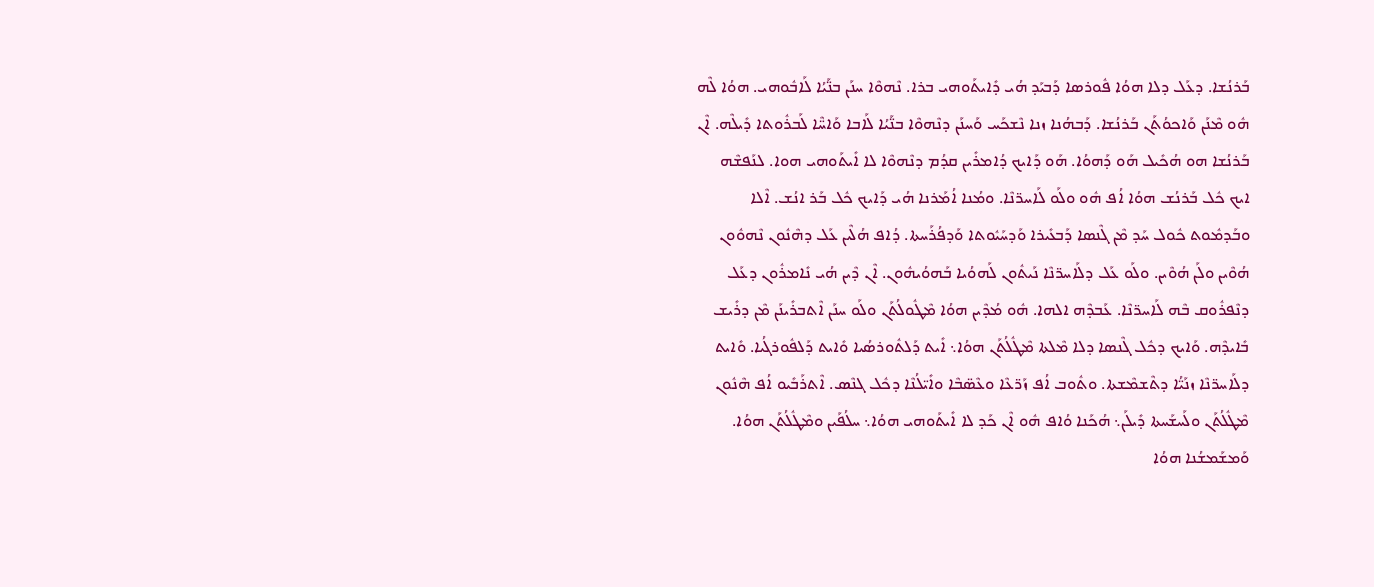ܒܰܪܢܳܫܐ. ܕܥܰܠ ܕܠܐ ܗܘܳܐ ܦܽܘܪܣܐ ܕܰܒܝܰܕ ܗܳܝ ܕܺܐܝܬܰܘܗܝ ܒܪܐ. ܢܶܗܘܶܐ ܚܢܰܢ ܒܢ̈ܰܝܳܐ ܠܰܐܒܽܘܗܝ. ܗܘܳܐ ܠܶܗ ܗܽܘ ܡܶܢܰܢ ܘܰܐܟܘܳܬܰܢ ܒܰܪܢܳܫܐ. ܕܰܒܗܳܢܐ ܙܢܐ ܢܶܫܟܰܚ ܘܰܚܢܰܢ ܕܢܶܗܘܶܐ ܒܢ̈ܰܝܳܐ ܠܰܐܒܐ ܘܰܐܚ̈ܶܐ ܠܰܒܪܽܘܬܐ ܕܺܝܠܶܗ. ܐܶܢ ܒܰܪܢܳܫܐ ܗܘ ܗܳܟܺܝܠ ܗܰܘ ܕܰܗܘܳܐ. ܗܰܘ ܕܰܐܝܟ ܕܳܐܡܪܺܝܢ ܩܕܳܡ ܕܢܶܗܘܶܐ ܠܐ ܐܺܝܬܰܘܗܝ ܗܘܐ. ܠܢܰܦܫܶܗ ܐܝܟ ܟܽܠ ܒܰܪܢܳܫ ܗܘܳܐ ܐܳܦ ܗܽܘ ܘܠܰܘ ܠܰܐܚܪ̈ܢܶܐ. ܘܡܳܢܐ ܐܳܡܰܪܢܐ ܗܳܝ ܕܰܐܝܟ ܟܽܠ ܒܰܪ ܐܢܳܫ. ܐܶܠܐ ܘܒܰܕܡܽܘܬ ܟܽܘܠ ܚܰܕ ܡܶܢ ܓܶܢܣܐ ܕܰܒܥܺܝܪܐ ܘܰܕܚܰܝܽܘܬܐ ܘܰܕܦܳܪܰܚܬܐ. ܕܳܐܦ ܗܳܠܶܝܢ ܥܰܠ ܕܗܶܢܽܘܢ ܢܶܗܘܽܘܢ ܗܳܘܶܝܢ ܘܠܰܢ ܗܳܘܶܝܢ. ܘܠܰܘ ܥܰܠ ܕܠܰܐܚܪ̈ܢܶܐ ܢܰܝܬܽܘܢ ܠܰܗܘܳܝܐ ܒܰܗܘܳܝܗܽܘܢ. ܐܶܢ ܕܶܝܢ ܗܳܝ ܢܺܐܡܪܽܘܢ ܕܥܰܠ ܕܢܶܦܪܽܘܩ ܒܶܗ ܠܰܐܚܪ̈ܢܶܐ. ܥܰܒܕܶܗ ܐܠܗܐ. ܗܽܘ ܡܳܕܶܝܢ ܗܘܳܐ ܡܶܛܽܘܠܳܬܰܢ ܘܠܰܘ ܚܢܰܢ ܐܶܬܒܪܺܝܢܰܢ ܡܶܢ ܕܪܺܝܫ ܒܺܐܝܕܶܗ. ܘܰܐܝܟ ܕܟܽܠ ܓܶܢܣܐ ܕܠܐ ܡܶܠܬܐ ܡܶܛܽܠܳܬܰܢ ܗܘܳܐ܆ ܐܺܝܬ ܕܰܠܬܽܘܪܣܳܝܐ ܘܺܐܝܬ ܕܰܠܦܽܘܪܓܳܝܐ. ܘܺܐܝܬ ܕܠܰܐܚܪ̈ܢܶܐ ܙܢܰܝ̈ܳܐ ܕܬܶܫܡܶܫܬܐ. ܘܬܽܘܒ ܐܳܦ ܙܰܪ̈ܥܶܐ ܘܥܶܣ̈ܒܶܐ ܘܐܺܝ̈ܠܳܢܶܐ ܕܟܽܠ ܓܢܶܣ. ܐܶܬܪܰܒܺܝܘ ܐܳܦ ܗܶܢܽܘܢ ܡܶܛܽܠܳܬܰܢ ܘܠܰܚܫܰܚܬܐ ܕܺܝܠܰܢ܆ ܗܳܟܰܢܐ ܘܳܐܦ ܗܽܘ ܐܶܢ ܟܰܕ ܠܐ ܐܺܝܬܰܘܗܝ ܗܘܳܐ܆ ܚܠܳܦܰܝܢ ܘܡܶܛܽܠܳܬܰܢ ܗܘܳܐ. ܘܰܡܫܰܡܫܳܢܐ ܗܘܳܐ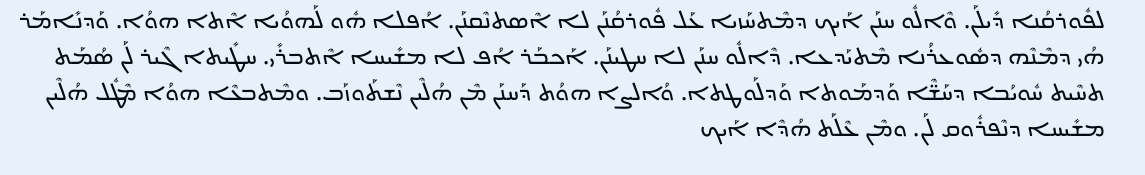ܠܦܽܘܪܩܳܢܐ ܕܺܝܠܰܢ. ܘܶܐܠܽܘ ܚܢܰܢ ܐܰܝܟ ܕܡܶܬܚܰܙܝܐ ܥܰܠ ܦܽܘܪܩܳܢܰܢ ܠܐ ܐܶܣܬܢܶܩܢܰܢ. ܐܳܦܠܐ ܗܽܘ ܠܰܗܘܳܝܐ ܐܶܬܐ ܗܘܳܐ. ܘܰܕܢܺܐܡܰܪ ܗܳܝ ܕܡܶܢܶܗ ܕܣܽܘܥܪܳܢܐ ܡܶܬܝܰܕܥܐ. ܕܶܐܠܽܘ ܚܢܰܢ ܠܐ ܚܛܝܢܰܢ. ܐܰܟܒܰܪ ܐܳܦ ܠܐ ܡܫܺܝܚܐ ܐܶܬܒܪܺܝ. ܚܛܺܝܬܐ ܓܶܝܪ ܠܰܢ ܣܳܡܰܬ ܬܚܶܝܬ ܚܽܘܝܳܒܐ ܕܚܰܫ̈ܶܐ ܘܰܕܡܰܘܬܐ ܘܰܕܠܰܘܛܬܐ. ܘܳܐܠܨܐ ܗܘܳܬ ܕܰܚܢܰܢ ܡܶܢ ܗܳܠܶܝܢ ܢܶܫܬܰܘܙܰܒ. ܘܡܶܬܒܥܶܐ ܗܘܳܐ ܡܶܛܽܠ ܗܳܠܶܝܢ ܡܫܺܝܚܐ ܕܢܶܦܪܽܘܩ ܠܰܢ. ܘܡܶܢ ܥܶܠܰܬ ܗܳܕܶܐ ܐܰܝܟ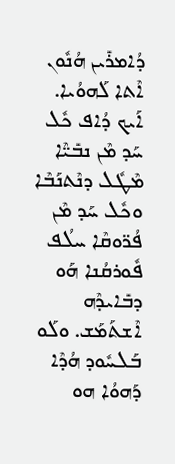ܕܳܐܡܪܺܝܢ ܗܳܢܽܘܢ ܐܶܬܐ ܠܰܗܘܳܝܐ. ܐܰܝܟ ܕܳܐܦ ܟܽܠ ܚܰܕ ܡܶܢ ܢܒܺܝ̈ܶܐ ܡܶܛܽܠ ܕܢܶܬܢܰܒܶܐ ܘܟܽܠ ܚܰܕ ܡܶܢ ܦܳܪ̈ܘܩܶܐ ܚܠܳܦ ܦܽܘܪܩܳܢܐ ܗܰܘ ܕܒܺܐܝܕܶܗ ܐܶܫܬܰܡܰܫ. ܘܠܰܘ ܒܰܠܚܽܘܕ ܗܳܕܶܐ ܕܰܗܘܳܐ ܗܘ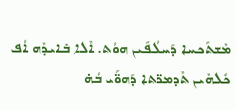ܡܶܫܬܰܟܚܐ ܕܰܚܠܳܦܰܝܢ ܗܘܳܬ. ܐܶܠܐ ܒܺܐܝܕܶܗ ܐܳܦ ܟܽܠܗܶܝܢ ܬܶܕܡܪ̈ܬܐ ܕܰܗܘ̈ܰܝ ܒܳܗ̇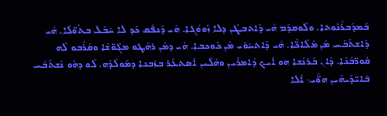ܒܰܡܕܰܒܪܳܢܽܘܬܐ. ܘܠܽܘܩܕܰܡ ܗܳܝ ܕܶܐܬܒܛܶܢ ܕܠܐ ܙܽܘܘܳܓܐ. ܗܳܝ ܕܰܢܦܰܩ ܟܰܕ ܠܐ ܚܰܒܶܠ ܒܬܽܘ̈ܠܶܐ. ܗܳܝ ܕܶܐܫܬܰܒܰܚ ܡܶܢ ܡܰܠܰܐܟ̈ܶܐ. ܗܳܝ ܕܶܐܬܚܰܘܺܝ ܡܶܢ ܟܰܘܟܒܐ. ܗܳܝ ܕܡܶܢ ܪܗܶܛܘ ܡܓܽܘ̈ܫܶܐ ܘܩܰܪܶܒܘ ܠܶܗ ܩܽܘܪ̈ܒܳܢܶܐ. ܕܶܐܢ ܒܰܪܢܳܫܐ ܗܘ ܐܰܝܟ ܕܳܐܡܪܺܝܢ ܘܗܳܠܶܝܢ ܐܶܣܬܥܰܪ ܒܙܰܒܢܐ ܕܡܰܘܠܳܕܶܗ. ܠܰܘ ܕܗܽܘ ܢܶܫܬܰܒܰܚ ܒܺܐܝ̈ܕܰܝܗܶܝܢ ܗܘ̈ܰܝ܆ ܐܶܠܐ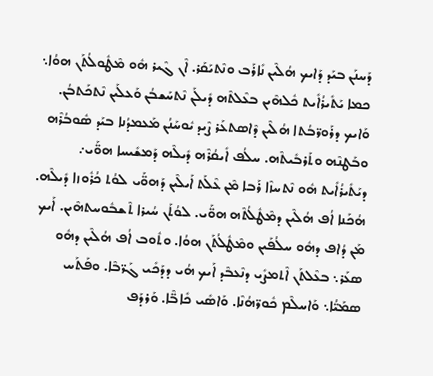ܕܰܚܢܰܢ ܒܝܰܕ ܕܰܐܝܟ ܗܳܠܶܝܢ ܢܺܐܪܰܒ ܘܢܶܬܝܰܩܰܪ. ܐܶܢ ܓܶܝܪ ܗܽܘ ܡܶܛܽܘܠܳܬܰܢ ܗܘܳܐ܆ ܟܡܐ ܝܰܬܺܝܪܳܐܺܝܬ ܟܽܠܗܶܝܢ ܒܥܶܠܬܶܗ ܕܺܝܠܰܢ ܢܶܬܚܰܫܒܳܢ ܘܰܥܠܰܝܢ ܢܶܬܟܰܬܒܳܢ. ܘܰܐܝܟ ܕܪܰܘܪ̈ܒܳܬܐ ܗܳܠܶܝܢ ܕܶܐܣܬܥܰܪ ܨܶܝܕ ܝܽܘܚܰܢܳܢ ܡܰܥܡܕܳܢܐ ܒܝܰܕ ܣܽܘܒܳܪܶܗ ܘܒܰܛܢܶܗ ܘܬܰܪܒܺܝܬܶܗ. ܚܠܳܦ ܐܺܝܩܳܪܶܗ ܕܺܝܠܶܗ ܕܰܡܫܺܝܚܐ ܗܘ̈ܰܝ܇ ܕܝܰܬܺܝܪܳܐܺܝܬ ܗܽܘ ܢܶܬܚܙܶܐ ܪܰܒܐ ܡܶܢ ܥܶܠܰܬ ܐܰܝܠܶܝܢ ܕܰܗܘ̈ܰܝ ܠܘܳܬ ܟܳܪܽܘܙܐ ܕܺܝܠܶܗ. ܗܳܟܰܢܐ ܐܳܦ ܗܳܠܶܝܢ ܕܡܶܛܽܠܳܬܶܗ ܗܘ̈ܰܝ. ܠܘܳܬܰܢ ܚܳܝܪܐ ܬܶܫܒܽܘܚܬܗܶܝܢ. ܐܰܝܟ ܡܰܢ ܕܳܐܦ ܕܗܽܘ ܚܠܳܦܰܝܢ ܘܡܶܛܽܠܳܬܰܢ ܗܘܳܐ. ܘܬܽܘܒ ܐܳܦ ܗܳܠܶܝܢ ܕܗܽܘ ܣܥܰܪ܆ ܒܥܶܠܬܰܢ ܐܶܬܡܨܺܝ ܕܢܶܥܒܶܕ ܐܰܝܟ ܗܳܝ ܕܕܰܟܺܝ ܓܰܪ̈ܒܶܐ. ܘܦܰܬܰܚ ܣܡܰܝ̈ܳܐ܆ ܘܰܐܚܠܶܡ ܟܽܘܪ̈ܗܳܢܶܐ. ܘܰܐܣܺܝ ܟܺܐܒ̈ܶܐ. ܘܰܪܕܰܦ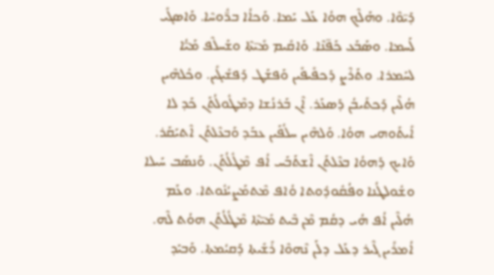ܕܰܝ̈ܘܶܐ. ܘܗܰܠܶܟ ܗܘܳܐ ܥܰܠ ܝܰܡܐ. ܘܰܟܐܳܐ ܒܪ̈ܽܘܚܶܐ. ܘܰܐܣܓܺܝ ܠܰܚܡܐ. ܘܣܰܒܰܥ ܟܰܦ̈ܢܶܐ. ܘܰܐܩܺܝܡ ܡܺܝ̈ܬܶܐ ܘܫܰܚܠܶܦ ܡܰܝ̈ܳܐ ܠܚܰܡܪܐ. ܘܬܰܪܶܨ ܕܰܟܦܺܝܦܺܝܢ ܘܰܦܫܰܛ ܕܰܦܫܺܝܓܺܝܢ. ܘܟܽܠܗܶܝܢ ܗܳܠܶܝܢ ܕܰܟܬܺܝܒܳܢ ܕܰܣܥܰܪ. ܐܶܢ ܒܰܪܢܳܫܐ ܕܡܶܛܽܘܠܳܬܰܢ ܟܰܕ ܠܐ ܐܺܝܬܰܘܗܝ ܗܘܳܐ. ܘܰܠܗܶܝܢ ܚܠܳܦܰܝܢ ܥܒܰܕ ܘܰܒܥܶܠܬܰܢ ܐܶܬܝܰܩܰܪ. ܘܰܐܝܟ ܕܰܗܘܳܐ ܒܥܶܠܬܰܢ ܐܶܫܬܰܒܰܚ ܐܳܦ ܡܶܛܽܠܳܬܰܢ. ܘܰܢܣܰܒ ܚܰܝܠܐ ܘܫܽܘܠܛܳܢܐ ܘܦܳܩܽܘܕܽܘܬܐ ܘܳܐܦ ܡܶܬܡܰܨܝܳܢܽܘܬܐ. ܘܥܰܡ ܗܳܠܶܝܢ ܐܳܦ ܗܳܝ ܕܩܳܡ ܡܶܢ ܒܶܝܬ ܡܺܝ̈ܬܶܐ ܡܶܛܽܠܳܬܰܢ ܗܘܳܬ ܠܶܗ. ܐܳܡܪܺܝܢ ܓܶܝܪ ܕܥܰܠ ܕܠܰܢ ܢܶܗܘܶܐ ܪܺܫܺܝܬܐ ܕܰܩܝܳܡܬܐ. ܘܰܒܝܰܕ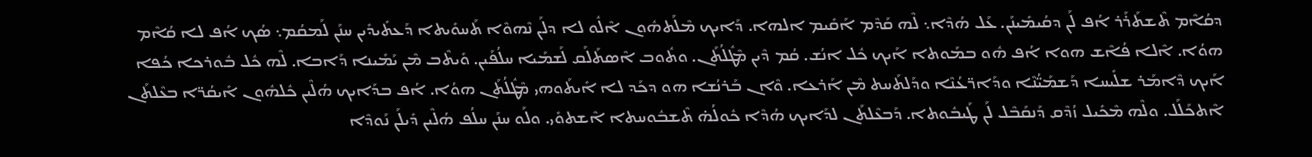ܕܩܳܐܶܡ ܬܶܫܬܰܪܰܪ ܐܳܦ ܠܰܢ ܕܩܳܝܡܺܝܢܰܢ. ܥܰܠ ܗܳܕܶܐ܆ ܠܶܗ ܩܰܕܶܡ ܐܰܩܺܝܡ ܐܠܗܐ. ܕܰܐܝܟ ܡܶܠܰܬܗܽܘܢ ܐܶܠܽܘ ܠܐ ܕܠܰܢ ܢܶܗܘܶܐ ܬܰܚܘܺܝܬܐ ܕܰܥܬܺܝܕܺܝܢ ܚܢܰܢ ܠܰܡܩܳܡ܆ ܣܳܟ ܐܳܦ ܠܐ ܩܳܐܶܡ ܗܘܳܐ. ܐܶܠܐ ܦܳܐܶܫ ܗܘܐ ܐܳܦ ܗܽܘ ܒܡܰܘܬܐ ܐܰܝܟ ܟܽܠ ܐܢܳܫ. ܩܳܡ ܕܶܝܢ ܡܶܛܽܠܳܬܰܢ. ܘܬܽܘܒ ܐܶܣܬܰܠܰܩ ܠܰܫܡܰܝܐ ܚܠܳܦܰܝܢ. ܘܺܝܬܶܒ ܡܶܢ ܝܰܡܺܝܢܐ ܕܰܐܒܐ. ܠܶܗ ܟܽܠ ܒܽܘܪܟܐ ܟܳܦܐ ܐܰܝܟ ܕܶܐܡܰܪ ܫܠܺܝܚܐ ܕܰܫܡܰܝ̈ܳܢܶܐ ܘܕܰܐܪ̈ܥܳܢܶܐ ܘܕܰܠܬܰܚܬ ܡܶܢ ܐܰܪܥܐ. ܘܶܐܢ ܒܰܪܢܳܫܐ ܗܘ ܕܟܰܕ ܠܐ ܐܺܝܬܰܘܗܝ ܡܶܛܽܠܳܬܰܢ ܗܘܳܐ. ܐܳܦ ܒܕܰܐܝܟ ܗܳܠܶܝܢ ܟܽܠܗܽܘܢ ܐܺܝܩܳܪ̈ܐ ܒܥܶܠܬܰܢ ܐܶܬܟܰܠܰܠ. ܘܠܶܗ ܡܶܟܺܝܠ ܙܳܕܶܩ ܕܰܢܩܰܒܶܠ ܠܰܢ ܛܰܝܒܽܘܬܐ. ܕܰܒܥܶܠܬܰܢ ܠܕܰܐܝܟ ܗܳܕܶܐ ܟܽܘܠܳܗ̇ ܬܶܫܒܽܘܚܬܐ ܐܶܫܬܘܺܝ. ܘܠܰܘ ܚܢܰܢ ܚܠܳܦ ܗܳܠܶܝܢ ܕܺܝܠܰܢ ܢܰܘܕܶܐ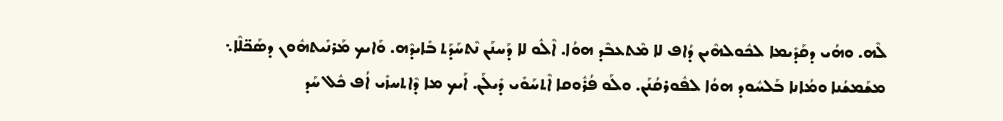ܠܶܗ. ܘܗܳܝ ܕܩܰܕܺܝܡܐ ܠܟܽܘܠܗܶܝܢ ܕܳܐܦ ܠܐ ܡܶܬܥܒܶܕ ܗܘܳܐ. ܐܶܠܽܘ ܠܐ ܕܰܚܢܰܢ ܢܶܬܚܰܕܰܬ ܒܺܐܝܕܶܗ. ܘܰܐܝܟ ܡܰܪܢܺܝܬܗܽܘܢ ܕܣܰܟ̈ܠܶܐ܆ ܡܫܰܡܫܳܢܐ ܘܡܳܐܢܐ ܒܰܠܚܽܘܕ ܗܘܳܐ ܠܦܽܘܪܩܳܢܰܢ. ܘܠܰܘ ܦܳܪܽܘܩܐ ܐܶܬܚܰܘܺܝ ܕܺܝܠܰܢ. ܐܰܝܟ ܡܐ ܕܶܐܬܚܙܺܝ ܐܳܦ ܟܽܠ ܚܰܕ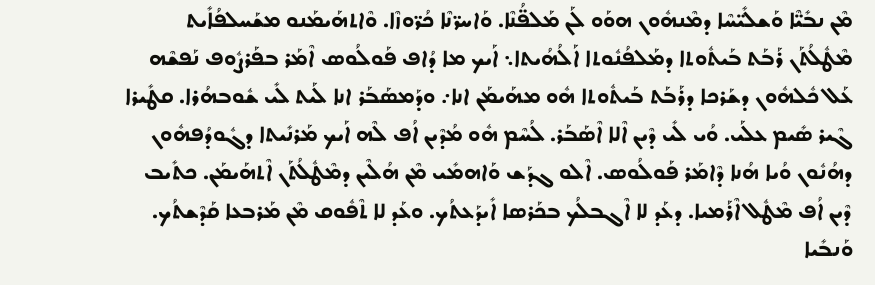ܡܶܢ ܢܒܺܝ̈ܶܐ ܘܰܫܠܺܝ̈ܚܶܐ ܕܡܶܢܗܽܘܢ ܗܘܰܘ ܠܰܢ ܡܰܠܦ̈ܳܢܶܐ. ܘܰܐܚܪ̈ܢܶܐ ܟܳܪ̈ܘܙܶܐ. ܘܶܐܬܗܰܝܡܰܢܘ ܡܫܰܚܠܦܳܐܺܝܬ ܡܶܛܽܠܳܬܰܢ ܪܰܒܰܬ ܒܰܝܬܽܘܬܐ ܕܡܰܠܦܳܢܽܘܬܐ ܐܰܠܳܗܳܝܬܐ܆ ܐܰܝܟ ܡܐ ܕܳܐܦ ܦܰܘܠܳܘܣ ܐܶܡܰܪ ܒܦܰܪܨܽܘܦ ܢܰܦܫܶܗ ܥܰܠ ܟܽܠܗܽܘܢ ܕܫܰܪܟܐ ܕܪܰܒܰܬ ܒܰܝܬܽܘܬܐ ܗܽܘ ܡܗܰܝܡܰܢ ܐܢܐ܇ ܘܕܰܡܣܰܒܰܪ ܐܢܐ ܠܰܝܬ ܠܺܝ ܫܽܘܒܗܳܪܐ. ܩܛܺܝܪܐ ܓܶܝܪ ܣܺܝܡ ܥܠܰܝ. ܘܳܝ ܠܺܝ ܕܶܝܢ ܐܶܠܐ ܐܶܣܰܒܰܪ. ܠܳܚܶܡ ܗܽܘ ܡܳܕܶܝܢ ܐܳܦ ܠܶܗ ܐܰܝܟ ܡܰܪܢܺܝܬܐ ܕܓܽܘܕܳܦܗܽܘܢ ܕܗܳܢܽܘܢ ܘܳܝܐ ܗܳܢܐ ܕܶܐܡܰܪ ܦܰܘܠܳܘܣ. ܐܶܠܘ ܓܕܰܫ ܘܰܐܗܡܺܝ ܡܶܢ ܗܳܠܶܝܢ ܕܡܶܛܽܠܳܬܰܢ ܐܶܬܗܰܝܡܰܢ. ܟܬܺܝܒ ܕܶܝܢ ܐܳܦ ܡܶܛܽܠ ܐܶܪܰܡܝܐ. ܕܥܰܕ ܠܐ ܐܶܓܒܠܳܟ ܒܟܰܪܣܐ ܐܺܝܕܰܥܬܳܟ. ܘܥܰܕ ܠܐ ܬܶܦܽܘܩ ܡܶܢ ܡܰܪܒܥܐ ܩܰܕܶܫܬܳܟ. ܘܰܢܒܺܝܐ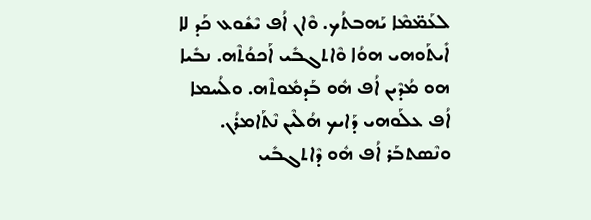ܠܥܰܡ̈ܡܶܐ ܝܰܗܒܬܳܟ. ܘܶܐܢ ܐܳܦ ܝܶܫܽܘܥ ܟܰܕ ܠܐ ܐܺܝܬܰܘܗܝ ܗܘܳܐ ܘܶܐܬܓܒܺܝ ܐܰܟܘܳܬܶܗ. ܢܒܺܝܐ ܗܘ ܡܳܕܶܝܢ ܐܳܦ ܗܽܘ ܒܰܕܡܽܘܬܶܗ. ܘܠܳܚܡܐ ܐܳܦ ܥܠܰܘܗܝ ܕܰܐܝܟ ܗܳܠܶܝܢ ܢܶܬܰܐܡܪܳܢ. ܘܢܶܣܬܒܰܪ ܐܳܦ ܗܽܘ ܕܶܐܬܓܒܺܝ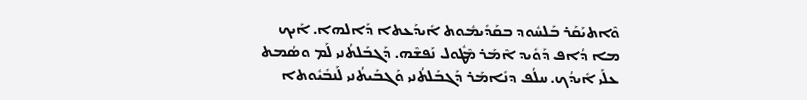ܘܶܐܬܝܰܩܰܪ ܒܰܠܚܽܘܕ ܒܩܰܕܺܝܡܽܘܬ ܐܺܝܕܰܥܬܐ ܕܰܐܠܗܐ. ܐܰܝܟ ܡܐ ܕܳܐܦ ܕܰܘܺܝܕ ܐܶܡܰܪ ܡܶܛܽܘܠ ܢܰܦܫܶܗ. ܕܰܓܒܰܠܬܳܢܝ ܠܰܡ ܘܣܳܡܬ ܥܠܰܝ ܐܺܝܕܳܟ. ܚܠܳܦ ܕܢܺܐܡܰܪ ܕܰܓܒܰܠܬܳܢܝ ܘܰܓܒܰܝܬܳܢܝ ܠܰܢܒܺܝܽܘܬܐ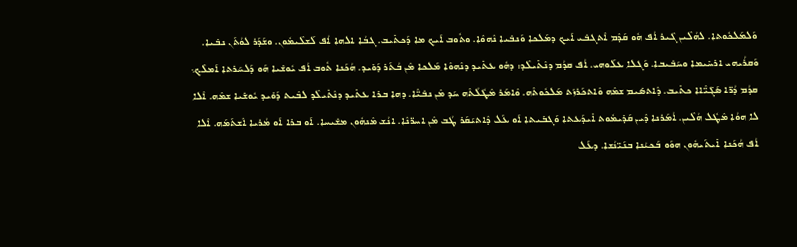ܘܰܠܡܰܠܟܽܘܬܐ. ܠܗܳܠܶܝܢ ܓܶܝܪ ܐܳܦ ܗܽܘ ܩܰܕܶܡ ܐܶܬܓܒܺܝ ܐܰܝܟ ܕܡܰܠܟܐ ܘܰܢܒܺܝܐ ܢܶܗܘܶܐ. ܘܬܽܘܒ ܐܰܝܟ ܡܐ ܕܰܟܬܺܝܒ. ܓܒܳܐ ܐܠܗܐ ܐܳܦ ܠܰܫܠܶܝܡܽܘܢ. ܘܫܰܕܰܪ ܠܘܳܬܰܢ ܢܒܺܝܐ. ܘܰܩܪܳܝܗܝ ܐܪܚܺܝܡܐ ܘܚܰܒܺܝܒܐ. ܘܰܓܠܐ ܥܠܰܘܗܝ. ܐܳܦ ܩܕܳܡ ܕܢܶܬܺܝܠܶܕ: ܕܗܽܘ ܥܬܺܝܕ ܕܢܶܗܘܶܐ ܡܰܠܟܐ ܡܶܢ ܒܳܬܰܪ ܕܰܘܺܝܕ. ܗܳܟܰܢܐ ܬܽܘܒ ܐܳܦ ܝܽܘܫܺܝܐ ܗܰܘ ܕܰܠܚܰܪܬܐ ܐܰܡܠܶܟ܆ ܩܕܳܡ ܕܳܪ̈ܐ ܣܰܓܺܝ̈ܶܐܐ ܟܬܺܝܒ. ܕܶܐܬܣܺܝܡ ܫܡܶܗ ܘܶܐܬܟܰܪܙܰܬ ܡܰܠܟܽܘܬܶܗ. ܘܶܐܡܰܪ ܡܶܛܽܠܳܬܶܗ ܚܰܕ ܡܶܢ ܢܒܺܝ̈ܶܐ. ܕܗܐ ܒܪܐ ܥܬܺܝܕ ܕܢܶܬܺܝܠܶܕ ܠܒܶܝܬ ܕܰܘܺܝܕ ܝܽܘܫܺܝܐ ܫܡܶܗ. ܐܶܠܐ ܠܐ ܗܘܳܐ ܡܶܛܽܠ ܗܳܠܶܝܢ. ܐܳܡܰܪܢܐ ܕܶܝܢ ܩܰܕܺܝܡܽܘܬ ܐܺܝܕܰܥܬܐ ܘܰܓܒܺܝܬܐ ܐܰܘ ܥܰܠ ܕܶܐܬܝܰܩܰܪ ܛܳܒ ܡܶܢ ܐܚܪ̈ܢܶܐ. ܐܢܳܫ ܡܶܢܗܽܘܢ ܡܫܺܝܚܐ. ܐܰܘ ܒܪܐ ܐܰܘ ܡܳܪܝܐ ܐܶܫܬܰܡܰܗ. ܐܶܠܐ ܐܳܦ ܗܳܟܰܢܐ ܐܺܝܬܰܝܗܽܘܢ ܗܘܰܘ ܒܰܟܝܳܢܐ ܒܢܰܝ̈ܢܳܫܐ. ܕܥܰܠ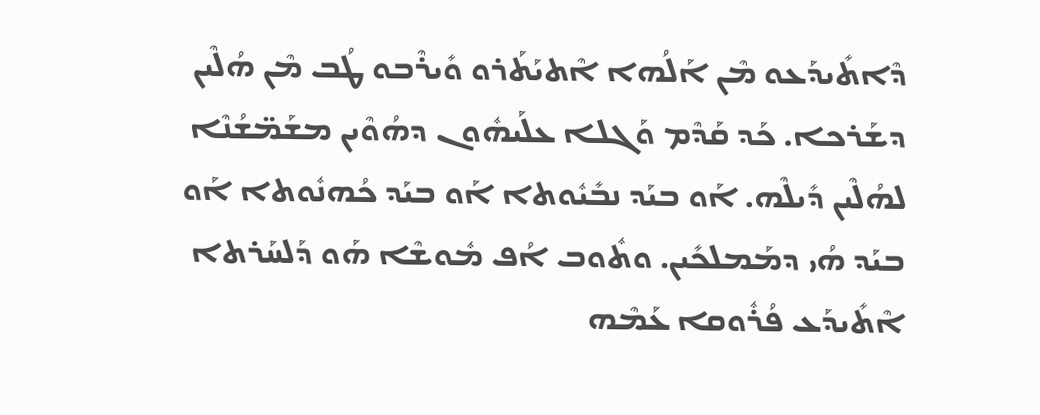ܕܶܐܬܺܝܕܰܥܘ ܡܶܢ ܐܰܠܳܗܐ ܐܶܬܝܰܬܰܪܘ ܘܺܝܪܶܒܘ ܛܳܒ ܡܶܢ ܗܳܠܶܝܢ ܕܫܰܪܟܐ. ܟܰܕ ܩܰܕܶܡ ܘܰܓܠܐ ܥܠܰܝܗܽܘܢ ܕܗܳܘܶܝܢ ܡܫܰܡ̈ܫܳܢܶܐ ܠܗܳܠܶܝܢ ܕܺܝܠܶܗ. ܐܰܘ ܒܝܰܕ ܢܒܺܝܽܘܬܐ ܐܰܘ ܒܝܰܕ ܟܳܗܢܽܘܬܐ ܐܰܘ ܒܝܰܕ ܗܳܝ ܕܡܰܡܠܟܺܝܢ. ܘܬܽܘܒ ܐܳܦ ܡܽܘܫܶܐ ܗܰܘ ܕܰܠܚܰܪܬܐ ܐܶܬܺܝܕܰܥ ܦܳܪܽܘܩܐ ܥܰܡܶܗ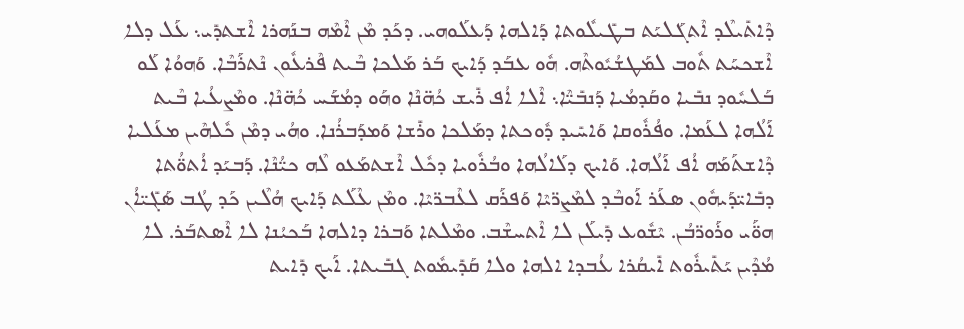ܕܶܐܬܺܝܠܶܕ ܐܶܬܓܰܠܝܰܬ ܒܛܺܝܠܽܘܬܐ ܕܰܐܠܗܐ ܕܰܥܠܰܘܗܝ. ܕܟܰܕ ܡܶܢ ܐܶܡܶܗ ܒܢܰܗܪܐ ܐܶܫܬܕܺܝ܆ ܥܰܠ ܕܠܐ ܐܶܫܟܚܰܬ ܬܽܘܒ ܠܡܰܛܫܳܝܽܘܬܶܗ. ܗܽܘ ܥܒܰܕ ܕܰܐܝܟ ܒܰܪ ܡܰܠܟܐ ܒܶܝܬ ܦܶܪܥܽܘܢ ܢܶܬܪܰܒܶܐ. ܘܰܗܘܳܐ ܠܰܘ ܒܰܠܚܽܘܕ ܢܒܺܝܐ ܘܩܰܕܡܳܝܐ ܕܰܢܒܺܝ̈ܶܐ܆ ܐܶܠܐ ܐܳܦ ܪܺܝܫ ܟܳܗ̈ܢܶܐ ܘܗܰܘ ܕܡܳܫܰܚ ܟܳܗ̈ܢܶܐ. ܘܡܶܨܥܳܝܐ ܒܶܝܬ ܐܰܠܳܗܐ ܠܥܰܡܐ. ܘܦܳܪܽܘܩܐ ܘܰܐܚܺܝܕ ܕܽܘܟܬܐ ܕܡܰܠܟܐ ܘܪܺܫܐ ܘܰܡܕܰܒܪܳܢܐ. ܘܗܳܝ ܕܡܶܢ ܟܽܠܗܶܝܢ ܡܥܰܠܝܐ ܕܶܐܫܬܰܡܰܗ ܐܳܦ ܐܰܠܳܗܐ. ܘܰܐܝܟ ܕܠܰܐܠܳܗܐ ܘܒܳܪܽܘܝܐ ܕܟܽܠ ܐܶܫܬܡܰܥܘ ܠܶܗ ܟܝ̈ܳܢܶܐ. ܕܰܒܝܰܕ ܐܳܬܘ̈ܳܬܐ ܕܒܺܐܝ̈ܕܰܝܗܽܘܢ ܣܥܰܪ ܐܰܘܒܶܕ ܠܡܶܨܪ̈ܝܶܐ ܘܰܦܪܰܩ ܠܥܶܒܪ̈ܝܶܐ. ܘܡܶܢ ܥܶܠܰܬ ܕܰܐܝܟ ܗܳܠܶܝܢ ܟܰܕ ܛܳܒ ܣܰܓܺܝ̈ܐܳܢ ܗܘ̈ܰܝ ܘܪܰܘܪ̈ܒܳܢ. ܝܶܫܽܘܥ ܕܺܝܠܰܢ ܠܐ ܐܶܬܚܫܶܒ. ܘܡܶܠܬܐ ܘܰܒܪܐ ܕܐܠܗܐ ܒܰܟܝܳܢܐ ܠܐ ܐܶܣܬܒܰܪ. ܠܐ ܡܳܕܶܝܢ ܝܰܬܺܝܪܽܘܬ ܐܺܝܩܳܪܐ ܥܳܒܕܐ ܐܠܗܐ ܘܠܐ ܩܰܕܺܝܡܽܘܬ ܓܒܺܝܬܐ. ܐܰܝܟ ܕܺܐܝܬ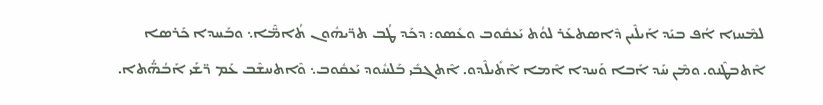ܠܡܶܚܙܐ ܐܳܦ ܒܝܰܕ ܐܰܝܠܶܝܢ ܕܶܐܣܬܥܰܪ ܠܘܳܬ ܝܰܥܩܽܘܒ ܘܥܺܣܘ: ܕܟܰܕ ܛܳܒ ܬܪ̈ܝܗܽܘܢ ܬܳܐܡ̈ܶܐ܆ ܘܒܰܚܕܐ ܟܰܪܣܐ ܐܶܬܒܛܶܢܘ. ܘܡܶܢ ܚܰܕ ܐܰܒܐ ܘܰܚܕܐ ܐܶܡܐ ܐܶܬܺܝܠܶܕܘ. ܐܶܬܓܒܺܝ ܒܰܠܚܽܘܕ ܝܰܥܩܽܘܒ܆ ܘܶܐܬܚܫܶܒ ܥܰܡ ܪ̈ܫܰܝ ܐܰܒܳܗ̈ܳܬܐ.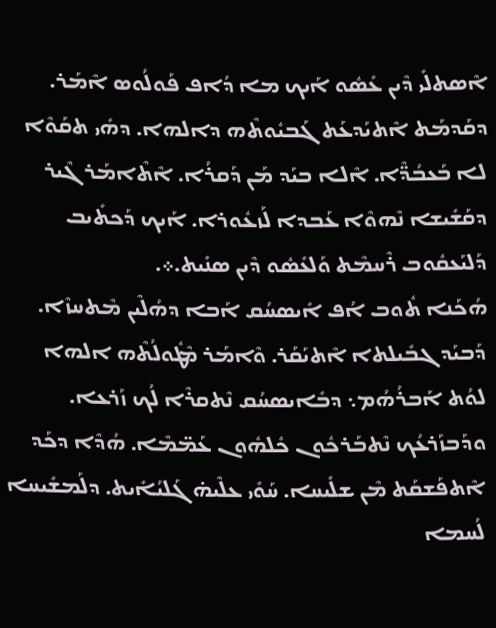ܐܶܣܬܠܺܝ ܕܶܝܢ ܥܺܣܽܘ ܐܰܝܟ ܡܐ ܕܳܐܦ ܦܰܘܠܳܘܣ ܐܶܡܰܪ. ܕܩܰܕܡܰܬ ܐܶܬܝܰܕܥܰܬ ܓܰܒܝܽܘܬܶܗ ܕܐܠܗܐ. ܕܗܺܝ ܬܩܰܘܶܐ ܠܐ ܒܰܥܒܳܕ̈ܶܐ. ܐܶܠܐ ܒܝܰܕ ܡܰܢ ܕܰܩܪܳܐ. ܐܶܬܶܐܡܰܪ ܓܶܝܪ ܕܩܰܫܺܝܫܐ ܢܶܗܘܶܐ ܥܰܒܕܐ ܠܰܙܥܽܘܪܐ. ܐܰܝܟ ܕܰܟܬܺܝܒ ܕܰܠܝܰܥܩܽܘܒ ܪܶܚܡܶܬ ܘܰܠܥܺܣܽܘ ܕܶܝܢ ܣܢܺܝܬ.܀.
ܗܳܟܰܢܐ ܬܽܘܒ ܐܳܦ ܐܺܝܣܚܳܩ ܐܰܒܐ ܕܗܳܠܶܝܢ ܡܶܬܚܙܶܐ. ܕܰܒܝܰܕ ܓܒܺܝܠܬܐ ܐܶܬܝܰܩܰܪ. ܘܶܐܡܰܪ ܡܶܛܽܘܠܳܬܶܗ ܐܠܗܐ ܠܘܳܬ ܐܰܒܪܳܗܳܡ܆ ܕܒܺܐܝܣܚܳܩ ܢܶܬܩܪܶܐ ܠܳܟ ܙܰܪܥܐ. ܘܕܰܒܙܰܪܥܳܟ ܢܶܬܒܰܪܟܽܘܢ ܟܽܠܗܽܘܢ ܥܰܡ̈ܡܶܐ. ܗܳܕܶܐ ܕܟܰܕ ܐܶܬܦܰܫܩܰܬ ܡܶܢ ܫܠܺܝܚܐ. ܚܰܘܺܝ ܥܠܶܝܗ̇ ܓܰܠܝܳܐܺܝܬ. ܕܠܰܡܫܺܝܚܐ ܠܳܚܡܐ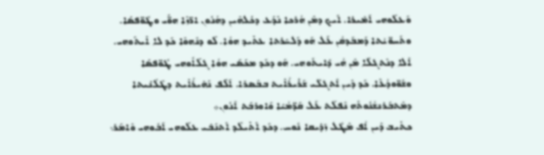ܘܰܥܠܰܘܗܝ ܐܰܡܺܝܪܐ. ܐܰܝܟ ܕܡܶܢ ܗܳܪܟܐ ܢܶܕܰܥ ܕܟܽܠܗܶܝܢ ܕܗܳܢܽܘܢ ܐܪ̈ܙܶܐ ܗܘ̈ܰܝ ܘܛܽܘ̈ܦܣܶܐ. ܘܬܰܚܘ̈ܝܳܬܐ ܕܰܡܒܰܕܩܳܢ ܥܰܠ ܗܰܘ ܕܰܠܚܰܪܬܐ ܥܬܺܝܕ ܗܘܳܐ. ܠܰܘ ܕܢܶܗܘܶܐ ܟܰܕ ܠܐ ܐܺܝܬܰܘܗܝ. ܐܶܠܐ ܕܢܶܬܓܠܶܐ ܡܶܢ ܗܳܝ ܕܺܐܝܬܰܘܗܝ. ܗܰܘ ܕܟܰܕ ܡܟܰܣܰܝ ܗܘܳܐ ܓܠܰܐܽܘܗܝ ܛܽܘ̈ܦܣܶܐ ܘܫܽܘ̈ܘܕܳܥܶܐ. ܟܰܕ ܕܶܝܢ ܐܶܬܓܠܺܝ ܫܰܪܺܝܪܳܐܺܝܬ ܒܒܶܣܪܐ. ܐܰܠܶܦ ܢܰܗܺܝܪܳܐܺܝܬ ܕܛܶܠܳܢܺܝܬܐ ܕܡܶܬܒܰܪܢܫܳܢܽܘܬܶܗ ܢܶܦܠܰܬ ܥܰܠ ܩܰܕ̈ܡܳܝܶܐ ܘܰܐܘܪܒܰܬ ܐܶܢܽܘܢ܀
ܟܬܺܝܒ ܕܶܝܢ ܐܳܦ ܡܶܛܽܠ ܙܰܕܺܝܩܐ ܢܽܘܚ. ܕܟܰܕ ܐܶܬܺܝܠܶܕ ܐܶܬܢܰܒܺܝ ܥܠܰܘܗܝ ܐܰܒܽܘܗܝ ܘܶܐܡܰܪ܆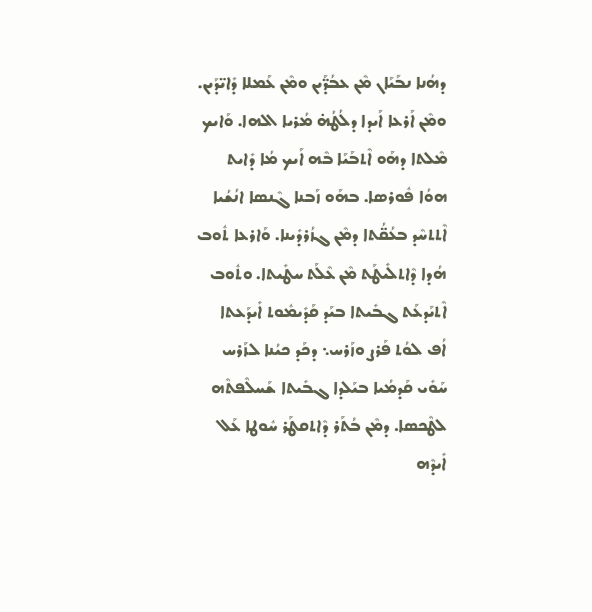ܕܗܳܢܐ ܢܒܰܝܰܐܢ ܡܶܢ ܥܒܳܕ̈ܰܝܢ ܘܡܶܢ ܥܰܡܠܐ ܕܺܐܝ̈ܕܰܝܢ. ܘܡܶܢ ܐܰܪܥܐ ܐܰܝܕܐ ܕܠܳܛܳܗ̇ ܡܳܪܝܐ ܐܠܗܐ. ܘܰܐܝܟ ܡܶܠܬܐ ܕܗܰܘ ܐܶܬܒܰܝܰܐ ܒܶܗ ܐܰܝܟ ܡܳܐ ܕܺܐܝܬ ܗܘܳܐ ܦܽܘܪܣܐ. ܒܗܰܘ ܙܰܒܢܐ ܓܶܢܣܐ ܐܢܳܫܳܝܐ ܐܶܬܬܚܶܕ ܒܥܳܩ̈ܳܬܐ ܕܡܶܢ ܓܙܳܪܕܺܝܢܐ. ܘܰܐܪܥܐ ܬܽܘܒ ܗܳܕܐ ܕܶܐܬܠܺܝܛܰܬ ܡܶܢ ܥܶܠܰܬ ܚܛܺܝܬܐ. ܘܬܽܘܒ ܐܶܬܝܰܕܥܰܬ ܓܒܺܝܬܐ ܒܝܰܕ ܩܰܕܺܝܡܽܘܬ ܐܺܝܕܰܥܬܐ ܐܳܦ ܠܘܳܬ ܦܰܪܨ ܘܙܰܪܚ܆ ܕܟܰܕ ܟܝܳܢܐ ܠܙܰܪܚ ܚܰܘܺܝ ܩܰܕܡܳܝܐ ܒܝܰܠܕܐ ܓܒܺܝܬܐ ܫܰܚܠܶܦܬܶܗ ܠܛܶܟܣܐ. ܕܡܶܢ ܒܳܬܰܪ ܕܶܐܬܩܛܰܪ ܚܽܘܛܐ ܥܰܠ ܐܺܝܕܶܗ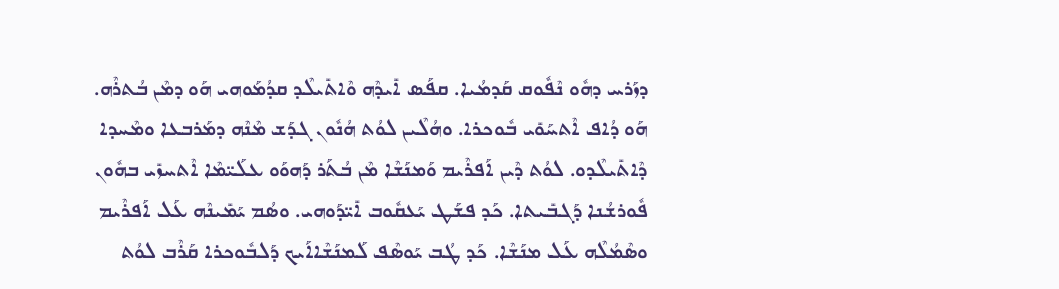ܕܙܰܪܚ ܕܗܽܘ ܢܶܦܽܘܩ ܩܰܕܡܳܝܐ. ܩܦܰܣ ܐܺܝܕܶܗ ܘܶܐܬܺܝܠܶܕ ܩܕܳܡܰܘܗܝ ܗܰܘ ܕܡܶܢ ܒܳܬܪܶܗ. ܗܰܘ ܕܳܐܦ ܐܶܬܚܰܘܺܝ ܒܽܘܟܪܐ. ܘܗܳܠܶܝܢ ܠܘܳܬ ܗܳܢܽܘܢ ܓܕܰܫ ܡܶܢܶܗ ܕܡܰܪܒܥܐ ܘܡܶܚܕܐ ܕܶܐܬܺܝܠܶܕܘ. ܠܘܳܬ ܕܶܝܢ ܐܰܦܪܶܝܡ ܘܰܡܢܰܫܶܐ ܡܶܢ ܒܳܬܰܪ ܕܰܗܘܰܘ ܥܠܰܝ̈ܡܶܐ ܐܶܬܚܙܺܝ ܒܗܽܘܢ ܦܽܘܪܫܳܢܐ ܕܰܓܒܺܝܬܐ. ܟܰܕ ܦܫܰܛ ܝܰܥܩܽܘܒ ܐܺܝ̈ܕܰܘܗܝ. ܘܣܳܡ ܝܰܡܺܝܢܶܗ ܥܰܠ ܐܰܦܪܶܝܡ ܘܣܶܡܳܠܶܗ ܥܰܠ ܡܢܰܫܶܐ. ܟܰܕ ܛܳܒ ܝܰܘܣܶܦ ܠܰܡܢܰܫܶܐܐܰܝܟ ܕܰܠܒܽܘܟܪܐ ܩܰܪܶܒ ܠܘܳܬ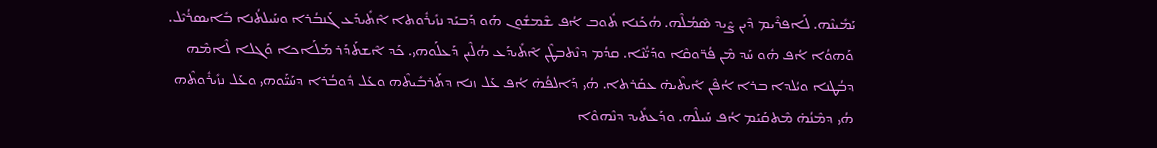ܝܰܡܺܝܢܶܗ. ܠܰܐܦܪܶܝܡ ܕܶܝܢ ܨܶܝܕ ܣܶܡܳܠܶܗ. ܗܳܟܰܢܐ ܬܽܘܒ ܐܳܦ ܫܶܡܫܽܘܢ ܗܰܘ ܕܰܒܝܰܕ ܢܙܺܝܪܽܘܬܐ ܐܶܬܺܝܕܰܥ ܓܰܢܒܳܪܐ ܘܚܰܝܠܬܳܢܐ ܒܺܐܝܣܪܳܝܶܠ. ܘܰܗܘܳܐ ܐܳܦ ܗܽܘ ܚܰܕ ܡܶܢ ܦܳܪ̈ܘܩܶܐ ܘܕܰܝ̈ܳܢܶܐ. ܩܕܳܡ ܕܢܶܬܒܛܶܢ ܐܶܬܺܝܕܰܥ ܗܳܠܶܝܢ ܕܰܥܠܰܘܗܝ. ܟܰܕ ܐܶܫܬܰܕܰܪ ܡܰܠܰܐܟܐ ܘܰܓܠܐ ܠܶܐܡܶܗ ܕܒܳܛܢܐ ܘܝܳܠܕܐ ܒܪܐ ܐܳܦܶܢ ܐܺܝܬܶܝܗ̇ ܥܩܰܪܬܐ. ܗܳܝ ܕܰܐܠܦܳܗ̇ ܐܳܦ ܥܰܠ ܙܢܐ ܕܬܰܪܒܺܝܬܶܗ ܘܥܰܠ ܕܽܘܒܳܪܐ ܕܚܰܝ̈ܰܘܗܝ ܘܥܰܠ ܢܙܺܝܪܽܘܬܶܗ ܗܳܝ ܕܡܶܢܳܗ̇ ܡܶܬܩܰܝܰܡ ܐܳܦ ܚܰܝܠܶܗ. ܘܕܰܥܬܺܝܕ ܕܢܶܗܘܶܐ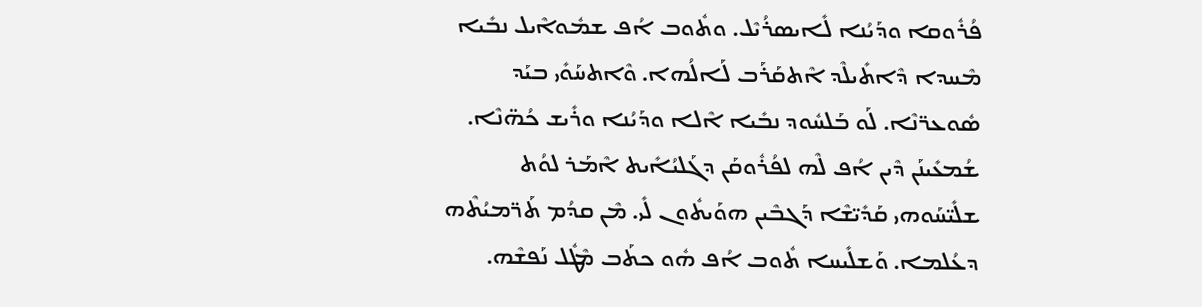ܦܳܪܽܘܩܐ ܘܕܰܝܳܢܐ ܠܺܐܝܣܪܳܝܶܠ. ܘܬܽܘܒ ܐܳܦ ܫܡܽܘܐܶܝܠ ܢܒܺܝܐ ܡܶܚܕܐ ܕܶܐܬܺܝܠܶܕ ܐܶܬܩܰܪܰܒ ܠܰܐܠܳܗܐ. ܘܶܐܬܚܰܘܺܝ ܒܝܰܕ ܣܽܘܥܪ̈ܢܶܐ. ܠܰܘ ܒܰܠܚܽܘܕ ܢܒܺܝܐ ܐܶܠܐ ܘܕܰܝܳܢܐ ܘܪܺܝܫ ܟܳܗ̈ܢܶܐ. ܫܳܡܥܺܝܢܰܢ ܕܶܝܢ ܐܳܦ ܠܶܗ ܠܦܳܪܽܘܩܰܢ ܕܓܰܠܝܳܐܺܝܬ ܐܶܡܰܪ ܠܘܳܬ ܫܠܺܝ̈ܚܰܘܗܝ ܩܰܕܺܝ̈ܫܶܐ ܕܰܓܒܶܝܢ ܗܘܰܝܬܽܘܢ ܠܺܝ. ܡܶܢ ܩܕܳܡ ܬܰܪ̈ܡܝܳܬܶܗ ܕܥܳܠܡܐ. ܘܰܫܠܺܝܚܐ ܬܽܘܒ ܐܳܦ ܗܽܘ ܟܬܰܒ ܡܶܛܽܠ ܢܰܦܫܶܗ.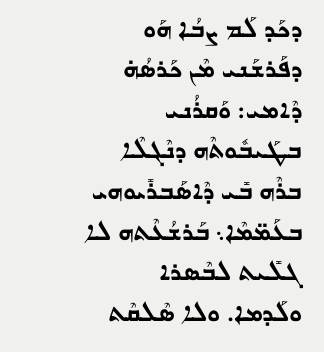ܕܟܰܕ ܠܰܡ ܨܒܳܐ ܗܰܘ ܕܦܰܪܫܰܢܝ ܡܶܢ ܟܰܪܣܳܗ̇ ܕܶܐܡܝ: ܘܰܩܪܳܢܝ ܒܛܰܝܒܽܘܬܶܗ ܕܢܶܓܠܶܐ ܒܪܶܗ ܒܺܝ ܕܶܐܣܰܒܪܺܝܘܗܝ ܒܥܰܡ̈ܡܶܐ܆ ܒܰܪܫܳܥܶܬܗ ܠܐ ܓܠܺܝܬ ܠܒܶܣܪܐ ܘܠܰܕܡܐ. ܘܠܐ ܣܶܠܩܶܬ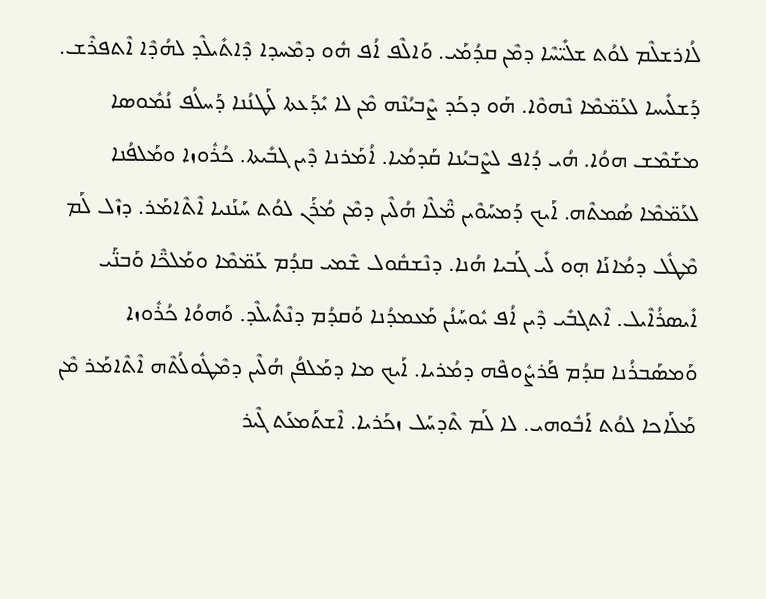ܠܳܐܪܫܠܶܡ ܠܘܳܬ ܫܠܺܝ̈ܚܶܐ ܕܡܶܢ ܩܕܳܡܰܝ. ܘܰܐܠܶܦ ܐܳܦ ܗܽܘ ܕܡܶܚܕܐ ܕܶܐܬܺܝܠܶܕ ܠܗܳܕܶܐ ܐܶܬܦܪܶܫ. ܕܰܫܠܺܝܚܐ ܠܥܰܡ̈ܡܶܐ ܢܶܗܘܶܐ. ܗܰܘ ܕܟܰܕ ܨܶܒܝܳܢܶܗ ܡܶܢ ܠܐ ܝܺܕܰܥܬܐ ܠܰܛܢܳܢܐ ܕܰܚܠܳܦ ܢܳܡܽܘܣܐ ܡܫܰܡܶܫ ܗܘܳܐ. ܗܳܝ ܕܳܐܦ ܠܨܶܒܝܳܢܐ ܩܰܕܡܳܝܐ. ܐܳܡܰܪܢܐ ܕܶܝܢ ܓܒܺܝܬܐ. ܟܳܪܽܘܙܐ ܘܡܰܠܦܳܢܐ ܠܥܰܡ̈ܡܶܐ ܣܳܡܬܶܗ. ܐܰܝܟ ܕܰܡܚܰܘܶܝܢ ܡ̈ܶܠܶܐ ܗܳܠܶܝܢ ܕܡܶܢ ܡܳܪܰܢ ܠܘܳܬ ܚܰܢܰܢܝܐ ܐܶܬܶܐܡܰܪ. ܕܙܶܠ ܠܰܡ ܡܶܛܽܠ ܕܡܳܐܢܰܐ ܗ̣ܘ ܠܺܝ ܓܰܒܝܐ ܗܳܢܐ. ܕܢܶܫܩܽܘܠ ܫܶܡܝ ܩܕܳܡ ܥܰܡ̈ܡܶܐ ܘܡܰܠܟ̈ܶܐ ܘܰܒܢ̈ܰܝ ܐܺܝܣܪܳܐܶܝܠ. ܐܶܬܓܒܺܝ ܕܶܝܢ ܐܳܦ ܝܽܘܚܰܢܳܢ ܡܰܥܡܕܳܢܐ ܘܰܩܕܳܡ ܕܢܶܬܺܝܠܶܕ. ܘܰܗܘܳܐ ܟܳܪܽܘܙܐ ܘܰܡܣܰܒܪܳܢܐ ܩܕܳܡ ܦܰܪܨܽܘܦܶܗ ܕܡܳܪܝܐ. ܐܰܝܟ ܡܐ ܕܡܰܠܦܳܢ ܗܳܠܶܝܢ ܕܡܶܛܽܘܠܳܬܶܗ ܐܶܬܶܐܡܰܪ ܡܶܢ ܡܰܠܰܐܟܐ ܠܘܳܬ ܐܰܒܽܘܗܝ. ܠܐ ܠܰܡ ܬܶܕܚܰܠ ܙܟܰܪܝܐ. ܐܶܫܬܰܡܥܰܬ ܓܶܝܪ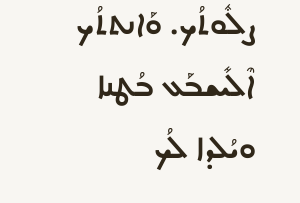ܨܠܽܘܬܳܟ. ܘܰܐܢܬܬܳܟ ܐܶܠܺܝܫܒܰܥ ܒܳܛܢܐ ܘܝܳܠܕܐ ܠܳܟ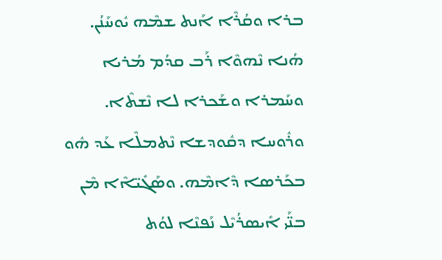ܒܪܐ ܘܩܳܪܶܐ ܐܰܢܬ ܫܡܶܗ ܝܽܘܚܰܢܳܢ. ܗܳܢܐ ܢܶܗܘܶܐ ܪܰܒ ܩܕܳܡ ܡܳܪܝܐ ܘܚܰܡܪܐ ܘܫܰܟܪܐ ܠܐ ܢܶܫܬܶܐ. ܘܪܽܘܚܐ ܕܩܽܘܕܫܐ ܢܶܬܡܠܶܐ ܥܰܕ ܗܽܘ ܒܟܰܪܣܐ ܕܶܐܡܶܗ. ܘܣܰܓܺܝ̈ܐܶܐ ܡܶܢ ܒܢ̈ܰܝ ܐܺܝܣܪܳܝܶܠ ܢܰܦܢܶܐ ܠܘܳܬ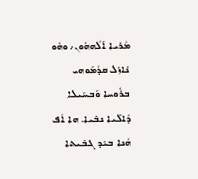ܡܳܪܝܐ ܐܰܠܳܗܗܽܘܢ܇ ܘܗܽܘ ܢܺܐܙܰܠ ܩܕܳܡܰܘܗܝ ܒܪܽܘܚܐ ܘܰܒܚܰܝܠܐ ܕܶܐܠܺܝܐ ܢܒܺܝܐ. ܗܐ ܐܳܦ ܗܳܢܐ ܒܝܰܕ ܓܒܺܝܬܐ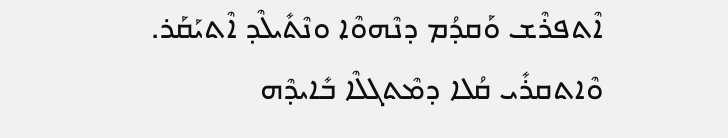ܐܶܬܦܪܶܫ ܘܰܩܕܳܡ ܕܢܶܗܘܶܐ ܘܢܶܬܺܝܠܶܕ ܐܶܬܝܰܩܰܪ. ܘܶܐܬܩܪܺܝ ܩܳܠܐ ܕܡܶܬܓܠܶܐ ܒܺܐܝܕܶܗ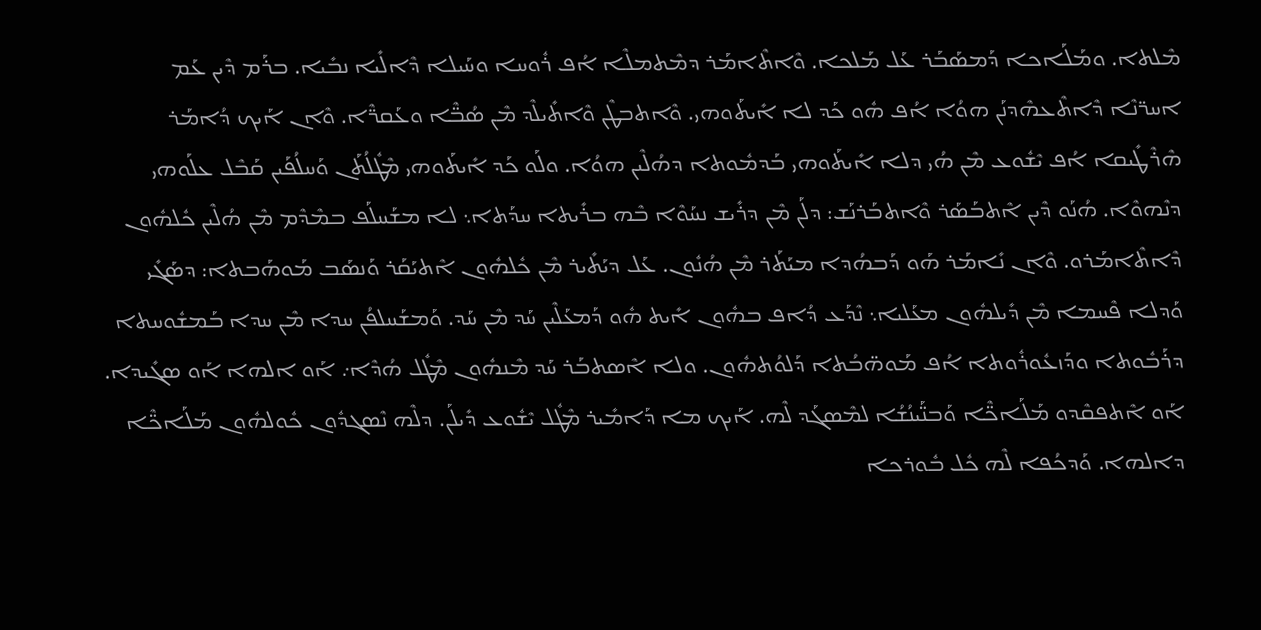ܡܶܠܬܐ. ܘܡܰܠܰܐܟܐ ܕܰܡܣܰܒܰܪ ܥܰܠ ܡܰܠܟܐ. ܘܶܐܬܶܐܡܰܪ ܕܡܶܬܡܠܶܐ ܐܳܦ ܪܽܘܚܐ ܘܚܰܝܠܐ ܕܶܐܠܺܝܐ ܢܒܺܝܐ. ܒܪܰܡ ܕܶܝܢ ܥܰܡ ܐܚܪ̈ܢܶܐ ܕܶܐܬܶܥܗܶܕܢܰܢ ܗܘܳܐ ܐܳܦ ܗܽܘ ܟܰܕ ܠܐ ܐܺܝܬܰܘܗܝ. ܘܶܐܬܒܛܶܢ ܘܶܐܬܺܝܠܶܕ ܡܶܢ ܣܳܒ̈ܶܐ ܘܥܰܩܪ̈ܶܐ. ܘܶܐܢ ܐܰܝܟ ܕܳܐܡܰܪ ܗܶܪܶܛܺܝܩܐ ܐܳܦ ܝܶܫܽܘܥ ܡܶܢ ܗܳܝ ܕܠܐ ܐܺܝܬܰܘܗܝ ܒܰܕܡܽܘܬܐ ܕܗܳܠܶܝܢ ܗܘܳܐ. ܘܠܰܘ ܟܰܕ ܐܺܝܬܰܘܗܝ ܡܶܛܽܠܳܬܰܢ ܘܰܚܠܳܦܰܝܢ ܩܰܒܶܠ ܥܠܰܘܗܝ ܕܢܶܗܘܶܐ. ܗܳܢܰܘ ܕܶܝܢ ܐܶܬܒܰܣܰܪ ܘܶܐܬܒܰܪܢܰܫ: ܕܠܰܢ ܡܶܢ ܕܪܺܝܫ ܢܚܰܘܶܐ ܒܶܗ ܒܪܺܝܬܐ ܚܕܰܬܐ܆ ܠܐ ܡܫܰܚܠܰܦ ܒܡܶܕܶܡ ܡܶܢ ܗܳܠܶܝܢ ܟܽܠܗܽܘܢ ܕܶܐܬܶܐܡܰܪܘ. ܘܶܐܢ ܢܺܐܡܰܪ ܗܰܘ ܕܰܒܗܳܕܐ ܡܝܰܬܰܪ ܡܶܢ ܗܳܢܽܘܢ. ܥܰܠ ܕܝܰܬܺܝܪ ܡܶܢ ܟܽܠܗܽܘܢ ܐܶܬܝܰܩܰܪ ܘܰܢܣܰܒ ܡܰܘܗܰܒܬܐ: ܕܣܰܓܺܝ ܘܰܕܠܐ ܦܶܚܡܐ ܡܶܢ ܕܺܝܠܗܽܘܢ ܡܥܰܠܝܐ܆ ܢܶܕܰܥ ܕܳܐܦ ܒܗܽܘܢ ܐܺܝܬ ܗܽܘ ܕܰܡܥܰܠܶܝܢ ܚܰܕ ܡܶܢ ܚܰܕ. ܘܰܡܫܰܚܠܦܳܢ ܚܕܐ ܡܶܢ ܚܕܐ ܒܰܡܫܽܘܚܬܐ ܕܪܰܒܽܘܬܐ ܘܕܰܙܥܽܘܪܽܘܬܐ ܐܳܦ ܡܰܘܗ̈ܒܳܬܐ ܕܰܠܘܳܬܗܽܘܢ. ܘܠܐ ܐܶܣܬܒܰܪ ܚܰܕ ܡܶܢܗܽܘܢ ܡܶܛܽܠ ܗܳܕܶܐ܇ ܐܰܘ ܐܠܗܐ ܐܰܘ ܣܓܺܝܕܐ. ܐܰܘ ܐܶܬܦܩܶܕܘ ܡܰܠܰܐܟ̈ܶܐ ܘܰܒܢ̈ܰܝܢܳܫܳܐ ܠܡܶܣܓܰܕ ܠܶܗ. ܐܰܝܟ ܡܐ ܕܰܐܡܺܝܪ ܡܶܛܽܠ ܝܶܫܽܘܥ ܕܺܝܠܰܢ. ܕܠܶܗ ܢܶܣܓܕܽܘܢ ܟܽܘܠܗܽܘܢ ܡܰܠܰܐܟ̈ܶܐ ܕܐܠܗܐ. ܘܰܕܟܳܦܐ ܠܶܗ ܟܽܠ ܒܽܘܪܟܐ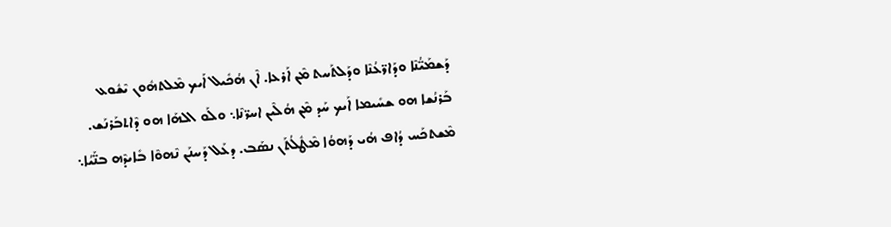ܕܰܫܡܰܝ̈ܳܢܶܐ ܘܕܰܐܪ̈ܥܳܢܶܐ ܘܕܰܠܬܰܚܬ ܡܶܢ ܐܰܪܥܐ. ܐܶܢ ܗܳܟܺܝܠ ܐܰܝܟ ܡܶܠܬܗܽܘܢ ܝܶܫܽܘܥ ܒܰܪܢܳܫܐ ܗܘ ܫܚܺܝܡܐ ܐܰܝܟ ܚܰܕ ܡܶܢ ܗܳܠܶܝܢ ܐܚܪ̈ܢܶܐ܆ ܘܠܰܘ ܐܠܗܰܐ ܗܘ ܕܶܐܬܒܰܪܢܰܫ. ܡܶܫܬܟܰܚ ܕܳܐܦ ܗܳܝ ܕܰܗܘܳܐ ܡܶܛܽܠܳܬܰܢ ܢܣܰܒ. ܕܥܰܠ ܕܰܚܢܰܢ ܢܶܗܘܶܐ ܒܺܐܝܕܶܗ ܒܢ̈ܰܝܳܐ܆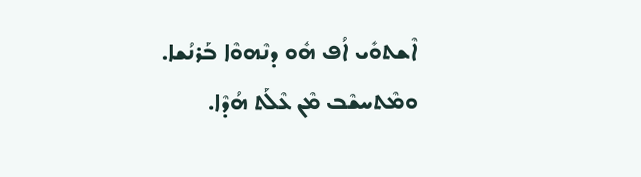ܐܶܫܬܘܺܝ ܐܳܦ ܗܽܘ ܕܢܶܗܘܶܐ ܒܰܪܢܳܫܐ. ܘܡܶܬܚܫܶܒ ܡܶܢ ܥܶܠܰܬ ܗܳܕܶܐ.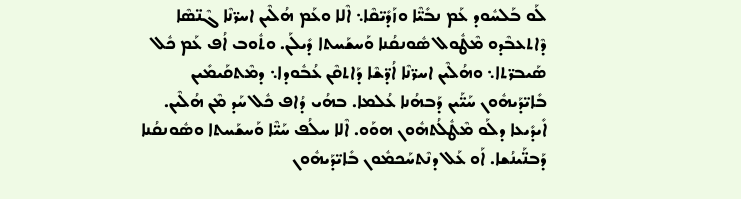ܠܰܘ ܒܰܠܚܽܘܕ ܥܰܡ ܢܒܺܝ̈ܶܐ ܘܙܰܕܺܝ̈ܩܶܐ܆ ܐܶܠܐ ܘܥܰܡ ܗܳܠܶܝܢ ܐܚܪ̈ܢܶܐ ܓܶܢ̈ܣܶܐ ܕܶܐܬܥܒܶܕܘ ܡܶܛܽܘܠ ܣܽܘܢܩܳܢܐ ܘܰܚܫܰܚܬܐ ܕܺܝܠܰܢ. ܘܬܽܘܒ ܐܳܦ ܥܰܡ ܟܽܠ ܣܰܝܒܪ̈ܬܐ܆ ܘܗܳܠܶܝܢ ܐܚܪ̈ܢܶܐ ܐܳܕ̈ܫܶܐ ܕܰܐܬܩܶܢ ܥܳܒܽܘܕܐ܆ ܕܡܶܬܩܰܝܡܺܝܢ ܒܺܐܝ̈ܕܰܝܗܽܘܢ ܚܰܝ̈ܰܝܢ ܕܰܒܗܳܢܐ ܥܳܠܡܐ. ܒܗܳܝ ܕܳܐܦ ܟܽܠ ܚܰܕ ܡܶܢ ܗܳܠܶܝܢ. ܐܺܝܕܺܝܥܐ ܕܠܰܘ ܡܶܛܽܠܳܬܗܽܘܢ ܗܘܰܘ. ܐܶܠܐ ܚܠܳܦ ܚܰܝ̈ܶܐ ܘܰܚܫܰܚܬܐ ܘܣܽܘܢܩܳܢܐ ܕܰܒܢ̈ܰܝܢܳܫܐ. ܐܰܘ ܥܰܠ ܕܢܶܬܚܰܟܡܽܘܢ ܒܺܐܝ̈ܕܰܝܗܽܘܢ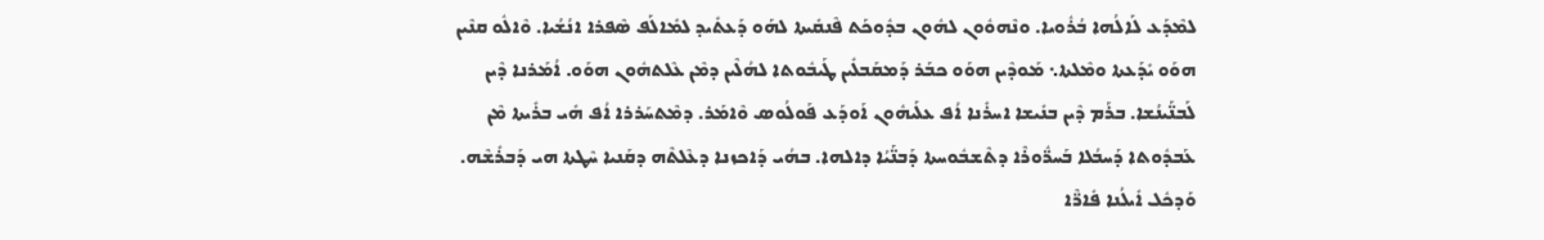ܠܡܶܕܰܥ ܠܰܐܠܳܗܐ ܒܳܪܽܘܝܐ. ܘܢܶܗܘܽܘܢ ܠܗܽܘܢ ܒܕܽܘܟܰܬ ܦܶܢܩܺܝܬܐ ܠܗܰܘ ܕܰܥܬܺܝܕ ܠܡܺܐܠܰܦ ܣܶܦܪܐ ܐܢܳܫܳܝܐ. ܘܶܐܠܽܘ ܩܢܶܝܢ ܗܘܰܘ ܝܺܕܰܥܬܐ ܘܡܶܠܬܐ܆ ܡܰܘܕܶܝܢ ܗܘܰܘ ܟܒܰܪ ܕܰܡܩܰܒܠܺܝܢ ܛܰܝܒܽܘܬܐ ܠܗܳܠܶܝܢ ܕܡܶܢ ܥܶܠܬܗܽܘܢ ܗܘܰܘ. ܐܳܡܰܪܢܐ ܕܶܝܢ ܠܰܒܢ̈ܰܝܢܳܫܐ. ܒܪܰܡ ܕܶܝܢ ܒܢܺܝܫܐ ܐܚܪܺܢܐ ܐܳܦ ܥܠܰܝܗܽܘܢ ܐܰܘܕܰܥ ܦܰܘܠܳܘܣ ܘܶܐܡܰܪ. ܕܡܶܬܚܰܪܪܐ ܐܳܦ ܗܺܝ ܒܪܺܝܬܐ ܡܶܢ ܥܰܒܕܽܘܬܐ ܕܰܚܒܳܠܐ ܒܰܚܪ̈ܽܘܪܶܐ ܕܬܶܫܒܽܘܚܬܐ ܕܰܒܢ̈ܰܝܳܐ ܕܐܠܗܐ. ܒܗܳܝ ܕܰܐܟܙܢܐ ܕܥܶܠܬܶܗ ܕܩܰܢܝܐ ܚܶܛܬܐ ܗܝ ܕܰܒܪܺܫܶܗ. ܘܰܕܟܽܠ ܐܺܝܠܳܢܐ ܦܺܐܪ̈ܶܐ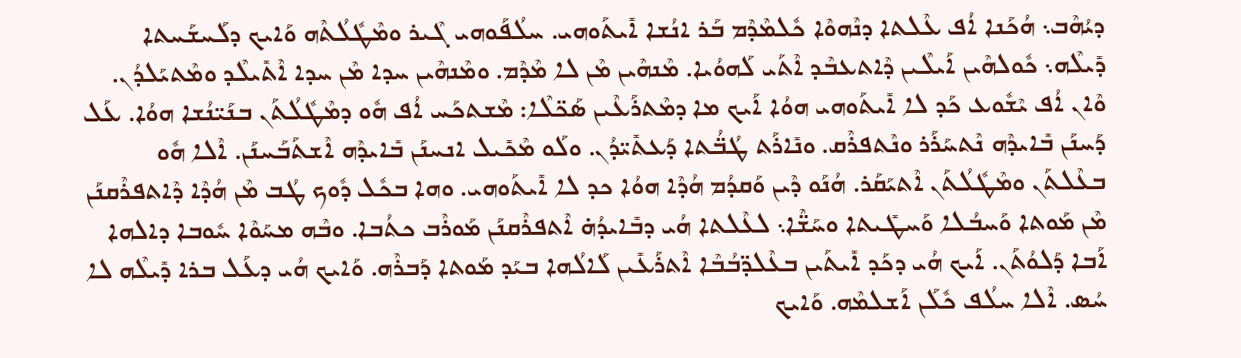ܕܝܳܗܶܒ܆ ܗܳܟܰܢܐ ܐܳܦ ܥܶܠܬܐ ܕܢܶܗܘܶܐ ܟܽܠܡܶܕܶܡ ܒܰܪ ܐܢܳܫܐ ܐܺܝܬܰܘܗܝ. ܚܠܳܦܰܘܗܝ ܓܶܝܪ ܘܡܶܛܽܠܳܬܶܗ ܘܰܐܝܟ ܕܠܰܚܫܰܚܬܐ ܕܺܝܠܶܗ܆ ܟܽܘܠܗܶܝܢ ܐܰܝܠܶܝܢ ܕܶܐܬܥܒܶܕ ܐܶܬܰܝ ܠܰܗܘܳܝܐ. ܡܶܢܗܶܝܢ ܡܶܢ ܠܐ ܡܶܕܶܡ. ܘܡܶܢܗܶܝܢ ܚܕܐ ܡܶܢ ܚܕܐ ܐܶܬܺܝܠܶܕ ܘܡܶܬܝܰܠܕܳܢ. ܘܶܐܢ ܐܳܦ ܝܶܫܽܘܥ ܟܰܕ ܠܐ ܐܺܝܬܰܘܗܝ ܗܘܳܐ ܐܰܝܟ ܡܐ ܕܡܶܬܪܰܥܶܝܢ ܣܰܟ̈ܠܶܐ: ܡܶܫܬܟܰܚ ܐܳܦ ܗܽܘ ܕܡܶܛܽܠܳܬܰܢ ܒܢܰܝ̈ܢܳܫܐ ܗܘܳܐ. ܥܰܠ ܕܰܚܢܰܢ ܒܺܐܝܕܶܗ ܢܶܬܚܰܪܰܪ ܘܢܶܬܦܪܶܩ. ܘܢܺܐܪܰܬ ܛܳܒ̈ܳܬܐ ܕܰܥܬܺܝ̈ܕܳܢ. ܘܠܰܘ ܡܶܟܺܝܠ ܐܢܚܢܰܢ ܒܺܐܝܕܶܗ ܐܶܫܬܰܒܰܚܢܰܢ. ܐܶܠܐ ܗܽܘ ܒܥܶܠܬܰܢ ܘܡܶܛܽܠܳܬܰܢ ܐܶܬܝܰܩܰܪ. ܗܳܢܰܘ ܕܶܝܢ ܘܰܩܕܳܡ ܗܳܕܶܐ ܗܘܳܐ ܟܕ ܠܐ ܐܺܝܬܰܘܗܝ. ܘܗܐ ܒܟܽܠ ܕܽܘܟ ܛܳܒ ܡܶܢ ܗܳܕܶܐ ܕܶܐܬܦܪܶܩܢܰܢ ܡܶܢ ܡܰܘܬܐ ܘܰܚܒܳܠܐ ܘܰܚܛܺܝܬܐ ܘܚܰܫ̈ܶܐ܆ ܠܥܶܠܬܐ ܗܳܝ ܕܒܺܐܝܕܳܗ̇ ܐܶܬܦܪܶܩܢܰܢ ܡܰܘܪܶܒ ܟܬܳܒܐ. ܘܒܶܗ ܡܚܰܘܶܐ ܚܽܘܒܐ ܕܐܠܗܐ ܐܰܒܐ ܕܰܠܘܳܬܰܢ. ܐܰܝܟ ܗܳܝ ܕܟܰܕ ܐܺܝܬܰܝܢ ܒܥܶܠܕ̈ܒܳܒܶܐ ܐܶܬܪܰܥܺܝܢ ܠܰܐܠܳܗܐ ܒܝܰܕ ܡܰܘܬܐ ܕܰܒܪܶܗ. ܘܰܐܝܟ ܗܳܝ ܕܥܰܠ ܒܪܐ ܕܺܝܠܶܗ ܠܐ ܚܳܣ. ܐܶܠܐ ܚܠܳܦ ܟܽܠܰܢ ܐܰܫܠܡܶܗ. ܘܰܐܝܟ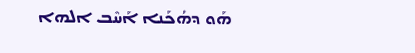ܗܰܘ ܕܗܳܟܰܢܐ ܐܰܚܶܒ ܐܠܗܐ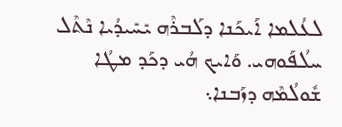ܠܥܳܠܡܐ ܐܰܝܟܰܢܐ ܕܠܰܒܪܶܗ ܝܺܚܺܝܕܳܝܐ ܢܶܬܶܠ ܚܠܳܦܰܘܗܝ. ܘܰܐܝܟ ܗܳܝ ܕܟܰܕ ܡܛܳܐ ܫܽܘܠܳܡܶܗ ܕܙܰܒܢܐ܆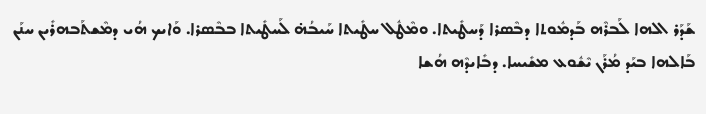ܫܰܕܰܪ ܐܠܗܐ ܠܰܒܪܶܗ ܒܰܕܡܽܘܬܐ ܕܒܶܣܪܐ ܕܰܚܛܺܝܬܐ. ܘܡܶܛܽܠ ܚܛܺܝܬܐ ܚܰܝܒܳܗ̇ ܠܰܚܛܺܝܬܐ ܒܒܶܣܪܐ. ܘܰܐܝܟ ܗܳܝ ܕܡܶܫܬܰܒܗܪܺܝܢ ܚܢܰܢ ܒܰܐܠܗܐ ܒܝܰܕ ܡܳܪܰܢ ܝܶܫܽܘܥ ܡܫܺܝܚܐ. ܕܒܺܐܝܕܶܗ ܗܳܫܐ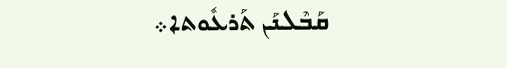ܩܰܒܶܠܢܰܢ ܬܰܪܥܽܘܬܐ܀